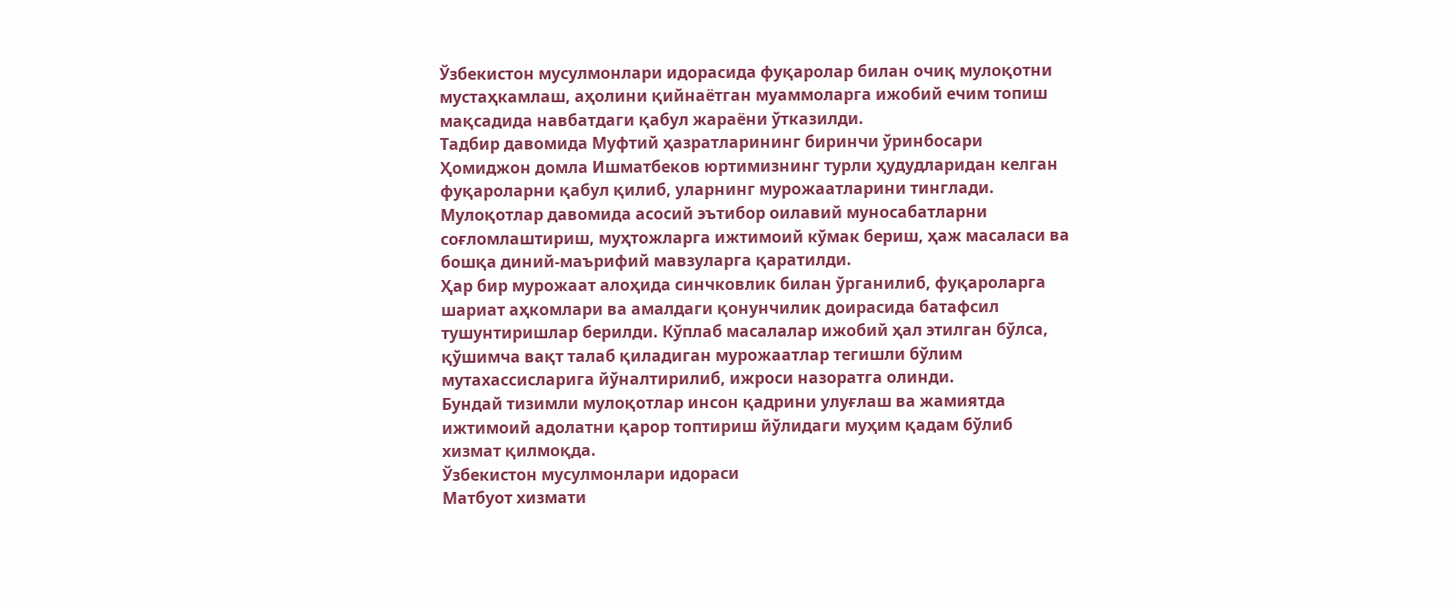Ўзбекистон мусулмонлари идорасида фуқаролар билан очиқ мулоқотни мустаҳкамлаш, аҳолини қийнаётган муаммоларга ижобий ечим топиш мақсадида навбатдаги қабул жараёни ўтказилди.
Тадбир давомида Муфтий ҳазратларининг биринчи ўринбосари Ҳомиджон домла Ишматбеков юртимизнинг турли ҳудудларидан келган фуқароларни қабул қилиб, уларнинг мурожаатларини тинглади.
Мулоқотлар давомида асосий эътибор оилавий муносабатларни соғломлаштириш, муҳтожларга ижтимоий кўмак бериш, ҳаж масаласи ва бошқа диний-маърифий мавзуларга қаратилди.
Ҳар бир мурожаат алоҳида синчковлик билан ўрганилиб, фуқароларга шариат аҳкомлари ва амалдаги қонунчилик доирасида батафсил тушунтиришлар берилди. Кўплаб масалалар ижобий ҳал этилган бўлса, қўшимча вақт талаб қиладиган мурожаатлар тегишли бўлим мутахассисларига йўналтирилиб, ижроси назоратга олинди.
Бундай тизимли мулоқотлар инсон қадрини улуғлаш ва жамиятда ижтимоий адолатни қарор топтириш йўлидаги муҳим қадам бўлиб хизмат қилмоқда.
Ўзбекистон мусулмонлари идораси
Матбуот хизмати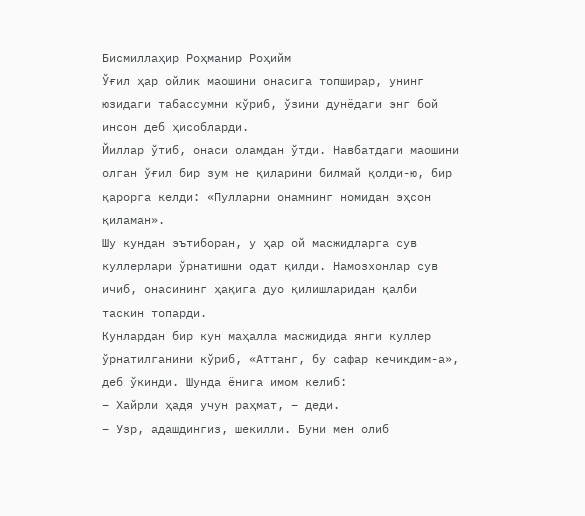Бисмиллаҳир Роҳманир Роҳийм
Ўғил ҳар ойлик маошини онасига топширар, унинг юзидаги табассумни кўриб, ўзини дунёдаги энг бой инсон деб ҳисобларди.
Йиллар ўтиб, онаси оламдан ўтди. Навбатдаги маошини олган ўғил бир зум не қиларини билмай қолди-ю, бир қарорга келди: «Пулларни онамнинг номидан эҳсон қиламан».
Шу кундан эътиборан, у ҳар ой масжидларга сув куллерлари ўрнатишни одат қилди. Намозхонлар сув ичиб, онасининг ҳақига дуо қилишларидан қалби таскин топарди.
Кунлардан бир кун маҳалла масжидида янги куллер ўрнатилганини кўриб, «Аттанг, бу сафар кечикдим-а», деб ўкинди. Шунда ёнига имом келиб:
– Хайрли ҳадя учун раҳмат, – деди.
– Узр, адашдингиз, шекилли. Буни мен олиб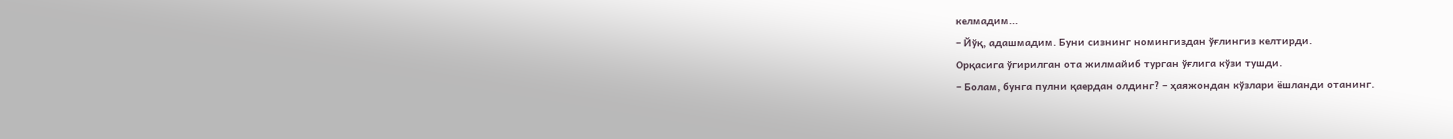келмадим...
– Йўқ, адашмадим. Буни сизнинг номингиздан ўғлингиз келтирди.
Орқасига ўгирилган ота жилмайиб турган ўғлига кўзи тушди.
– Болам, бунга пулни қаердан олдинг? – ҳаяжондан кўзлари ёшланди отанинг.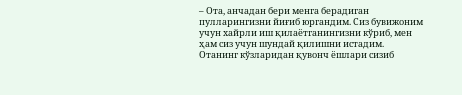– Ота, анчадан бери менга берадиган пулларингизни йиғиб юргандим. Сиз бувижоним учун хайрли иш қилаётганингизни кўриб, мен ҳам сиз учун шундай қилишни истадим.
Отанинг кўзларидан қувонч ёшлари сизиб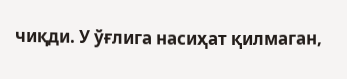чиқди. У ўғлига насиҳат қилмаган,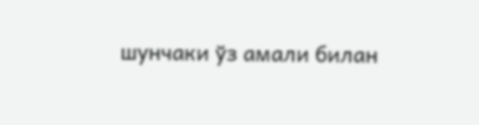шунчаки ўз амали билан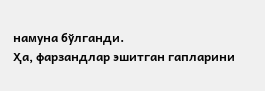намуна бўлганди.
Ҳа, фарзандлар эшитган гапларини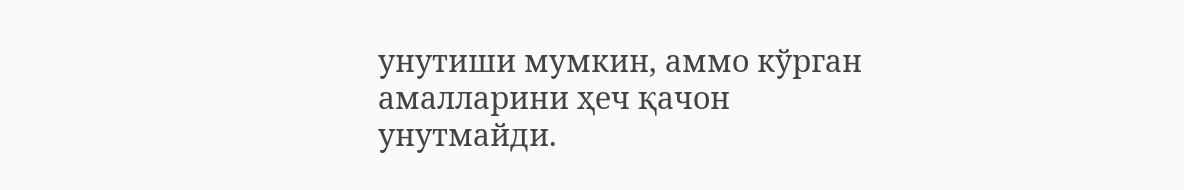унутиши мумкин, аммо кўрган амалларини ҳеч қачон унутмайди.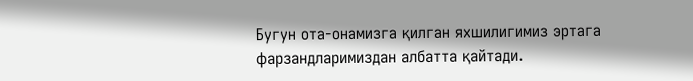Бугун ота-онамизга қилган яхшилигимиз эртага фарзандларимиздан албатта қайтади.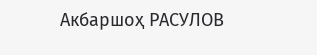Акбаршоҳ РАСУЛОВ